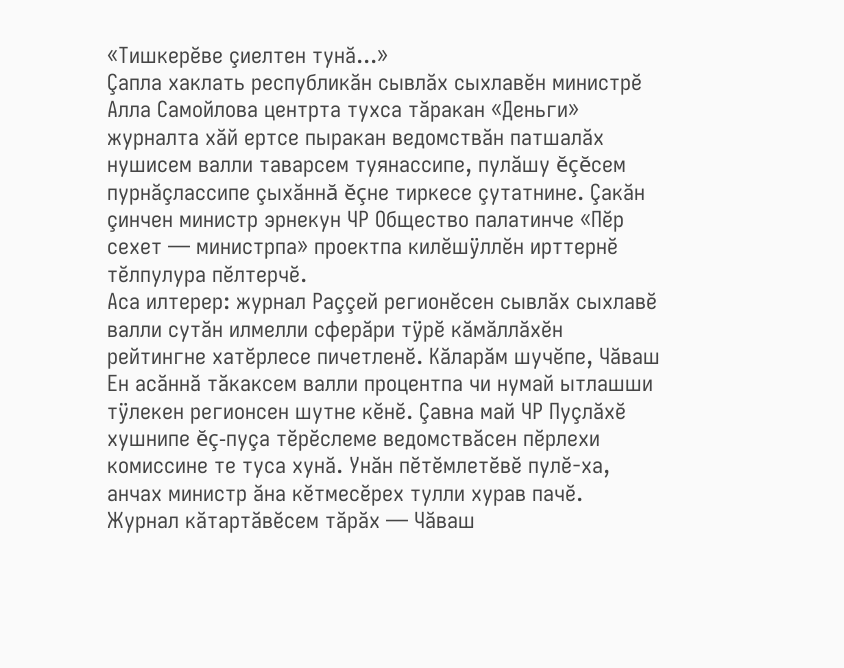«Тишкерĕве çиелтен тунă...»
Çапла хаклать республикăн сывлăх сыхлавĕн министрĕ Алла Самойлова центрта тухса тăракан «Деньги» журналта хăй ертсе пыракан ведомствăн патшалăх нушисем валли таварсем туянассипе, пулăшу ĕçĕсем пурнăçлассипе çыхăннă ĕçне тиркесе çутатнине. Çакăн çинчен министр эрнекун ЧР Общество палатинче «Пĕр сехет — министрпа» проектпа килĕшÿллĕн ирттернĕ тĕлпулура пĕлтерчĕ.
Аса илтерер: журнал Раççей регионĕсен сывлăх сыхлавĕ валли сутăн илмелли сферăри тÿрĕ кăмăллăхĕн рейтингне хатĕрлесе пичетленĕ. Кăларăм шучĕпе, Чăваш Ен асăннă тăкаксем валли процентпа чи нумай ытлашши тÿлекен регионсен шутне кĕнĕ. Çавна май ЧР Пуçлăхĕ хушнипе ĕç-пуçа тĕрĕслеме ведомствăсен пĕрлехи комиссине те туса хунă. Унăн пĕтĕмлетĕвĕ пулĕ-ха, анчах министр ăна кĕтмесĕрех тулли хурав пачĕ.
Журнал кăтартăвĕсем тăрăх — Чăваш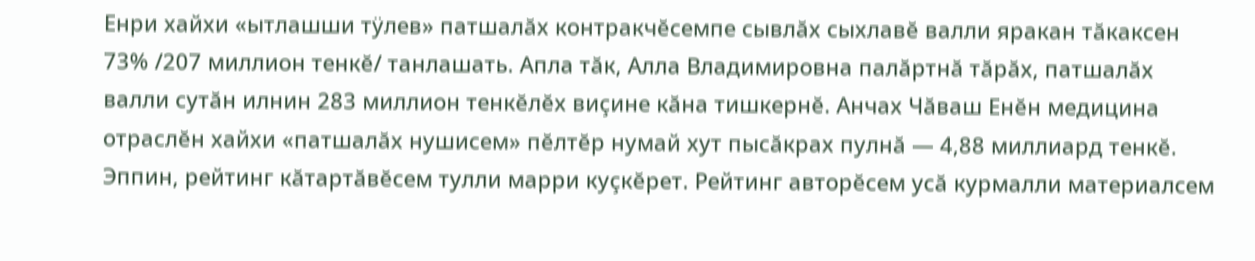Енри хайхи «ытлашши тÿлев» патшалăх контракчĕсемпе сывлăх сыхлавĕ валли яракан тăкаксен 73% /207 миллион тенкĕ/ танлашать. Апла тăк, Алла Владимировна палăртнă тăрăх, патшалăх валли сутăн илнин 283 миллион тенкĕлĕх виçине кăна тишкернĕ. Анчах Чăваш Енĕн медицина отраслĕн хайхи «патшалăх нушисем» пĕлтĕр нумай хут пысăкрах пулнă — 4,88 миллиард тенкĕ. Эппин, рейтинг кăтартăвĕсем тулли марри куçкĕрет. Рейтинг авторĕсем усă курмалли материалсем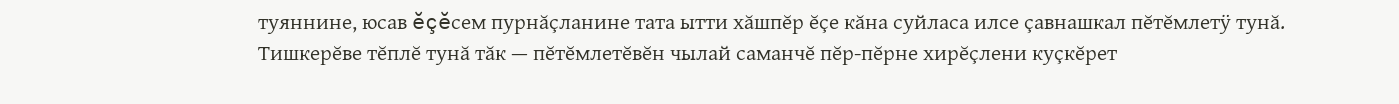туяннине, юсав ĕçĕсем пурнăçланине тата ытти хăшпĕр ĕçе кăна суйласа илсе çавнашкал пĕтĕмлетÿ тунă.
Тишкерĕве тĕплĕ тунă тăк — пĕтĕмлетĕвĕн чылай саманчĕ пĕр-пĕрне хирĕçлени куçкĕрет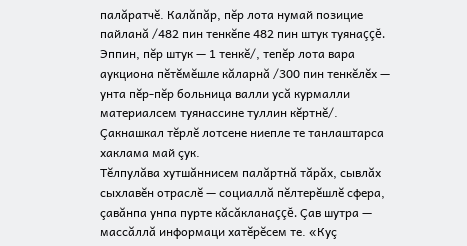палăратчĕ. Калăпăр, пĕр лота нумай позицие пайланă /482 пин тенкĕпе 482 пин штук туянаççĕ. Эппин, пĕр штук — 1 тенкĕ/, тепĕр лота вара аукциона пĕтĕмĕшле кăларнă /300 пин тенкĕлĕх — унта пĕр-пĕр больница валли усă курмалли материалсем туянассине туллин кĕртнĕ/. Çакнашкал тĕрлĕ лотсене ниепле те танлаштарса хаклама май çук.
Тĕлпулăва хутшăннисем палăртнă тăрăх, сывлăх сыхлавĕн отраслĕ — социаллă пĕлтерĕшлĕ сфера, çавăнпа унпа пурте кăсăкланаççĕ. Çав шутра — массăллă информаци хатĕрĕсем те. «Куç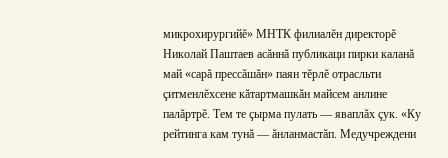микрохирургийĕ» МНТК филиалĕн директорĕ Николай Паштаев асăннă публикаци пирки каланă май «сарă прессăшăн» паян тĕрлĕ отрасльти çитменлĕхсене кăтартмашкăн майсем анлине палăртрĕ. Тем те çырма пулать — яваплăх çук. «Ку рейтинга кам тунă — ăнланмастăп. Медучреждени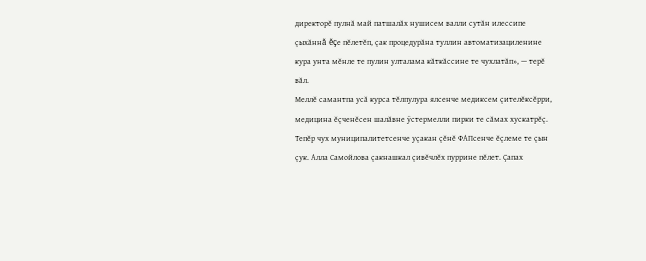директорĕ пулнă май патшалăх нушисем валли сутăн илессипе çыхăннă ĕçе пĕлетĕп, çак процедурăна туллин автоматизациленине кура унта мĕнле те пулин улталама кăткăссине те чухлатăп», — терĕ вăл.
Меллĕ самантпа усă курса тĕлпулура ялсенче медиксем çителĕксĕрри, медицина ĕçченĕсен шалăвне ÿстермелли пирки те сăмах хускатрĕç. Тепĕр чух муниципалитетсенче уçакан çĕнĕ ФАПсенче ĕçлеме те çын çук. Алла Самойлова çакнашкал çивĕчлĕх пуррине пĕлет. Çапах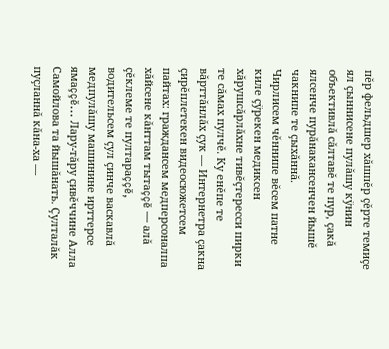пĕр фельдшер хăшпĕр çĕрте темиçе ял çыннисене пулăшу кÿнин объективлă сăлтавĕ те пур, çакă ялсенче пурăнакансенчен йышĕ чакнипе те çыхăннă.
Чирлисем чĕннипе вĕсем патне киле çÿрекен медиксен хăрушсăрлăхне тивĕçтересси пирки те сăмах пулчĕ. Ку енĕпе те вăрттăнлăх çук — Интернетра çакна çирĕплетекен видеосюжетсем пайтах: граждансем медперсоналпа хăйсене кăнттам тытаççĕ — алă çĕклеме те пултараççĕ, водительсем çул çинче васкавлă медпулăшу машинине ирттерсе ямаççĕ... Лару-тăру çивĕччине Алла Самойлова та йышăнать. Çулталăк пуçланнă кăна-ха —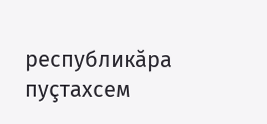республикăра пуçтахсем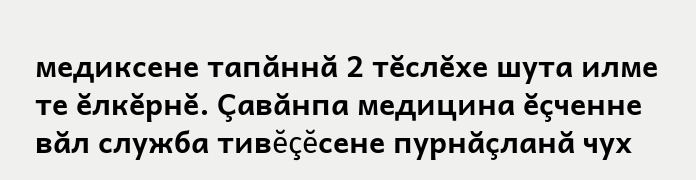медиксене тапăннă 2 тĕслĕхе шута илме те ĕлкĕрнĕ. Çавăнпа медицина ĕçченне вăл служба тивĕçĕсене пурнăçланă чух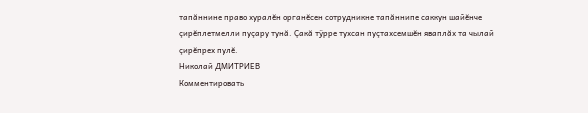тапăннине право хуралĕн органĕсен сотрудникне тапăннипе саккун шайĕнче çирĕплетмелли пуçару тунă. Çакă тÿрре тухсан пуçтахсемшĕн яваплăх та чылай çирĕпрех пулĕ.
Николай ДМИТРИЕВ
Комментировать